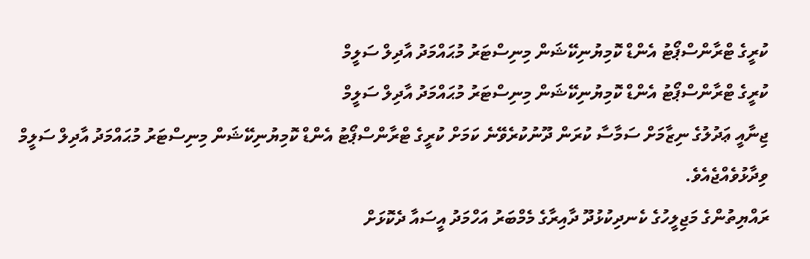ކުރީގެ ޓްރާންސްޕޯޓު އެންޑް ކޮމިޔުނިކޭޝަން މިނިސްޓަރު މުޙައްމަދު އާދިލް ސަލީމް
ކުރީގެ ޓްރާންސްޕޯޓު އެންޑް ކޮމިޔުނިކޭޝަން މިނިސްޓަރު މުޙައްމަދު އާދިލް ސަލީމް
ޖިނާއީ ޢަދުލުގެ ނިޒާމަށް ސަމާސާ ކުރަން ދޫނުކުރެވޭނެ ކަމަށް ކުރީގެ ޓްރާންސްޕޯޓު އެންޑް ކޮމިޔުނިކޭޝަން މިނިސްޓަރު މުޙައްމަދު އާދިލް ސަލީމް ވިދާޅުވެއްޖެއެވެ.
ރައްޔިތުންގެ މަޖިލީހުގެ ކެނދިކުޅުދޫ ދާއިރާގެ މެމްބަރު އަހްމަދު އީސައާ ދެކޮޅަށް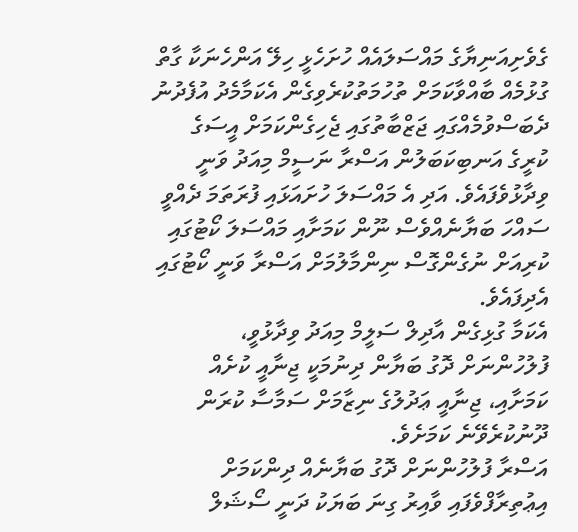ގެވެށިއަނިޔާގެ މައްސަލައެއް ހުށަހެޅީ ހިލޭ އަންހެނަކާ ގާތް ގުޅުމެއް ބާއްވާކަމަށް ތުހުމަތުކުރެވިގެން އެކަމާމެދު އުފެދުނު ދެބަސްވުމެއްގައި ޖަޒްބާތުގައި ޖެހިގެންކަމަށް އީސަގެ ކުރީގެ އަނބިކަބަލުން އަސްރާ ނަސީމް މިއަދު ވަނީ ވިދާޅުވެފައެވެ. އަދި އެ މައްސަލަ ހުށައަޅައި ފުރަތަމަ ދެއްވީ ސައްހަ ބަޔާނެއްވެސް ނޫން ކަމަށާއި މައްސަލަ ކޯޓުގައި ކުރިއަށް ނުގެންގޮސް ނިންމާލުމަށް އަސްރާ ވަނީ ކޯޓުގައި އެދިފައެވެ.
އެކަމާ ގުޅިގެން އާދިލް ސަލީމް މިއަދު ވިދާޅުވީ، ފުލުހުންނަށް ދޮގު ބަޔާން ދިނުމަކީ ޖިނާއީ ކުށެއް ކަމަށާއި، ޖިނާއީ ޢަދުލުގެ ނިޒާމަށް ސަމާސާ ކުރަން ދޫނުކުރެވޭނެ ކަމަށެވެ.
އަސްރާ ފުލުހުންނަށް ދޮގު ބަޔާނެއް ދިންކަމަށް އިޢުތިރާފްވެފައި ވާއިރު ގިނަ ބަޔަކު ދަނީ ސޯޝަލް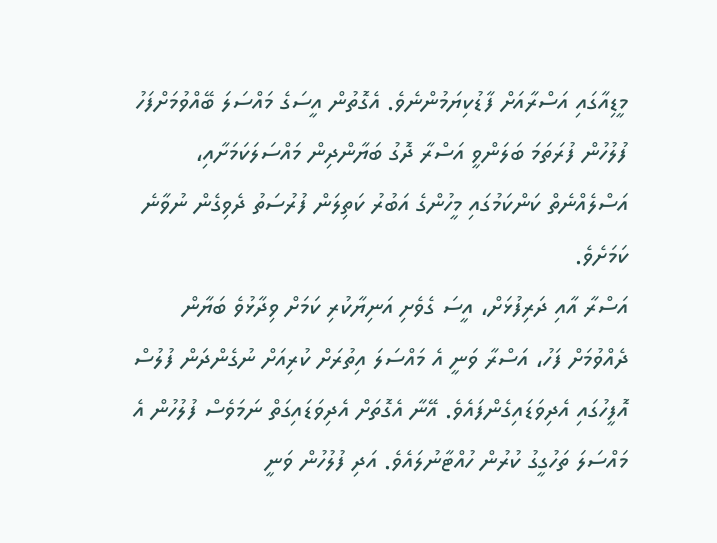މީޑިއާގައި އަސްރާއަށް ފާޑުކިޔަމުންނެވެ. އެގޮތުން އީސަގެ މައްސަލަ ބޭއްވުމަށްފަހު ފުލުހުން ފުރަތަމަ ބަލަންވީ އަސްރާ ދޮގު ބަޔާންދިން މައްސަލަކަމަށާއި، އަސްލެއްނެތް ކަންކަމުގައި މީހުންގެ އަބުރު ކަތިލަން ފުރުސަތު ދެވިގެން ނުވާނެ ކަމަށެވެ.
އަސްރާ އާއި ދަރިފުޅަށް، އީސަ ގެވެށި އަނިޔާކުރި ކަމަށް ވިދާޅުވެ ބަޔާން ދެއްވުމަށް ފަހު، އަސްރާ ވަނީ އެ މައްސަލަ އިތުރަށް ކުރިއަށް ނުގެންދަން ފުލުސް އޮފީހުގައި އެދިވަޑައިގެންފައެވެ. އޭނާ އެގޮތަށް އެދިވަޑައިގަތް ނަމަވެސް ފުލުހުން އެ މައްސަލަ ތަހުގީގު ކުރުން ހުއްޓާނުލައެވެ. އަދި ފުލުހުން ވަނީ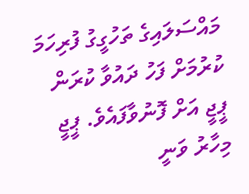މައްސަލައިގެ ތަހުގީގު ފުރިހަމަ ކުރުމަށް ފަހު ދައުވާ ކުރަން ޕީޖީ އަށް ފޮނުވާފައެވެ. ޕީޖީ މިހާރު ވަނީ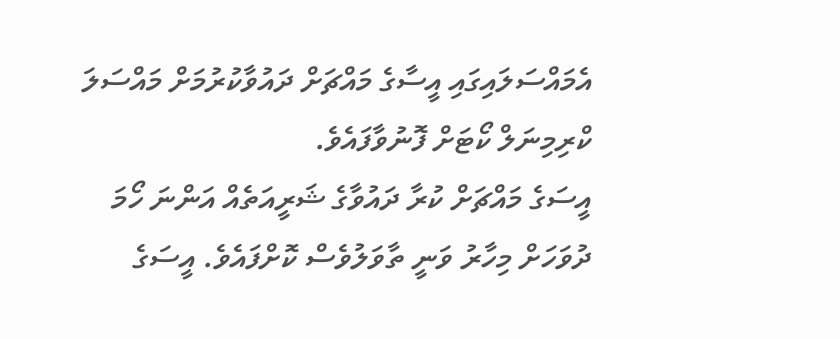އެމައްސަލައިގައި އީސާގެ މައްޗަށް ދައުވާކުރުމަށް މައްސަލަ ކްރިމިނަލް ކޯޓަށް ފޮނުވާފައެވެ.
އީސަގެ މައްޗަށް ކުރާ ދައުވާގެ ޝަރީއަތެއް އަންނަ ހޯމަ ދުވަހަށް މިހާރު ވަނީ ތާވަލުވެސް ކޮށްފައެވެ. އީސަގެ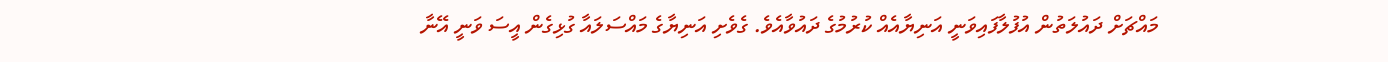މައްޗަށް ދައުލަތުން އުފުލާފައިވަނީ އަނިޔާއެއް ކުރުމުގެ ދައުވާއެވެ. ގެވެށި އަނިޔާގެ މައްސަލައާ ގުޅިގެން އީސަ ވަނީ އޭނާ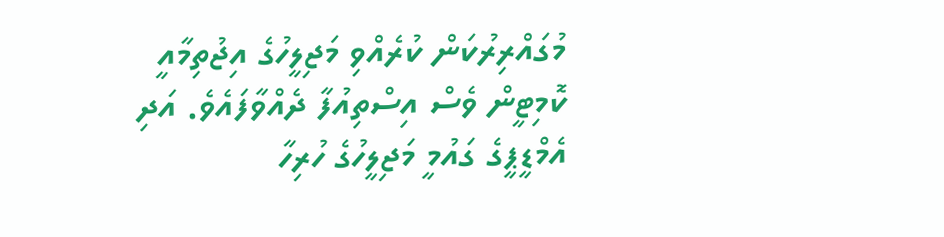މުގައްރިރުކަން ކުރެއްވި މަޖިލީހުގެ އިޖުތިމާއީ ކޮމިޓީން ވެސް އިސްތިއުފާ ދެއްވާފައެވެ. އަދި އެމްޑީޕީގެ ގައުމީ މަޖިލީހުގެ ހުރިހާ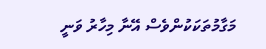މަގާމުތަކަކުންވެސް އޭނާ މިހާރު ވަނީ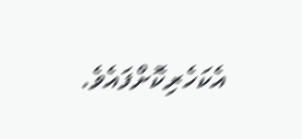އެކަހެރިކޮށްފައެވެ.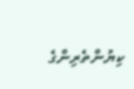ކިޔުންތެރިންގެ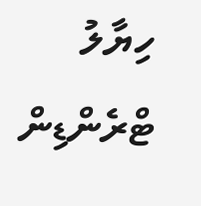ހިޔާލު
ޓްރެންޑިން